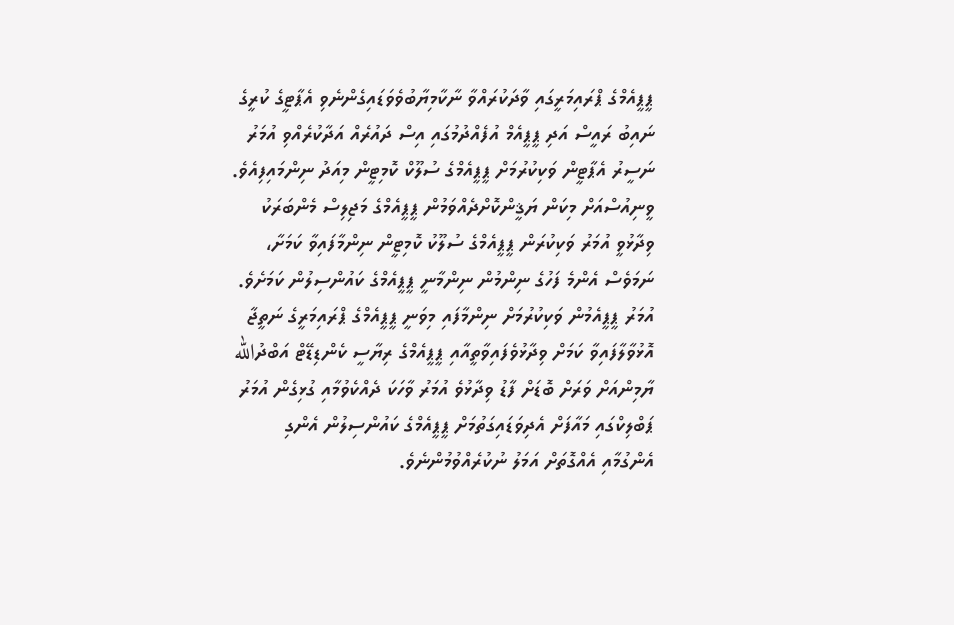ޕީޕީއެމްގެ ޕްރައިމަރީގައި ވާދަކުރައްވާ ނާކާމިޔާބުވެވަޑައިގެންނެވި އެޕާޓީގެ ކުރީގެ ނައިބު ރައީސް އަދި ޕީޕީއެމް އުފެއްދުމުގައި އިސް ދައުރެއް އަދާކުރެއްވި އުމަރު ނަސީރު އެޕާޓީން ވަކިކުރުމަށް ޕީޕީއެމްގެ ސުލޫކް ކޮމިޓީން މިއަދު ނިންމައިފިއެވެ.
ވީނިއުސްއަށް މިކަން ޔަޤީންކޮށްދެއްވަމުން ޕީޕީއެމްގެ މަޖިލިސް މެންބަރަކު ވިދާޅުވީ އުމަރު ވަކިކުރަން ޕީޕީއެމްގެ ސުލޫކު ކޮމިޓީން ނިންމާފައިވާ ކަމަށާ، ނަމަވެސް އެންމެ ފަހުގެ ނިންމުން ނިންމާނީ ޕީޕީއެމްގެ ކައުންސިލުން ކަމަށެވެ.
އުމަރު ޕީޕީއެމުން ވަކިކުރުމަށް ނިންމާފައި މިވަނީ ޕީޕީއެމްގެ ޕްރައިމަރީގެ ނަތީޖާ އޮޅުވާލާފައިވާ ކަމަށް ވިދާޅުވެފައިވާތީއާއި ޕީޕީއެމްގެ ރިޔާސީ ކެންޑިޑޭޓް އަބްދުالله ޔާމިންއަށް ވަރަށް ބޮޑަށް ފާޑު ވިދާޅުވެ އުމަރު ވާހަކަ ދެއްކެވުމާއި ގުޅިގެން އުމަރު ޕަބްލިކްގައި މައާފަށް އެދިވަޑައިގަތުމަށް ޕީޕީއެމްގެ ކައުންސިލުން އެންގި އެންގުމާއި އެއްގޮތަށް އަމަލު ނުކުރެއްވުމުންނެވެ.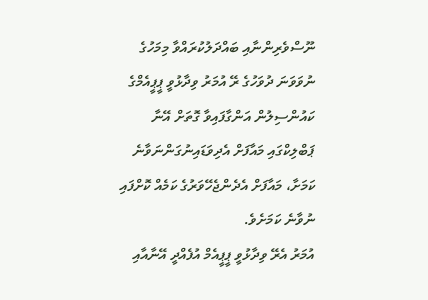ނޫސްވެރިންނާއި ބައްދަލުކުރައްވާ މިމަހުގެ ނުވަވަނަ ދުވަހުގެ ރޭ އުމަރު ވިދާޅުވީ ޕީޕީއެމްގެ ކައުންސިލުން އަންގާފައިވާ ގޮތަށް އޭނާ ޕަބްލިކްގައި މައާފަށް އެދިވަޑައިނުގަންނަވާނެ ކަމަށާ، މައާފަށް އެދެންޖެހޭވަރުގެ ކަމެއް ކޮށްފައި ނުވާނެ ކަމަށެވެ.
އުމަރު އެރޭ ވިދާޅުވީ ޕީޕީއެމް އުފެއްދީ އޭނާއާއި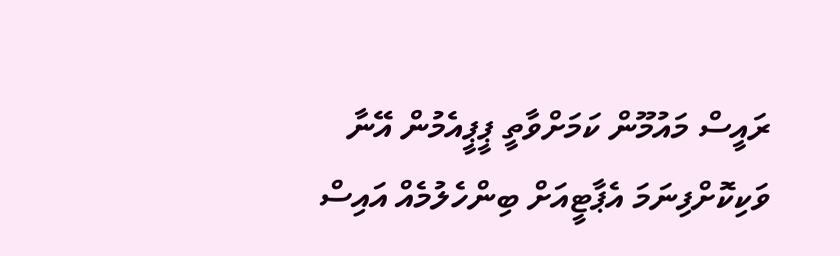ރައީސް މައުމޫން ކަމަށްވާތީ ޕީޕީއެމުން އޭނާ ވަކިކޮށްފިނަމަ އެޕާޓީއަށް ބިންހެލުމެއް އައިސް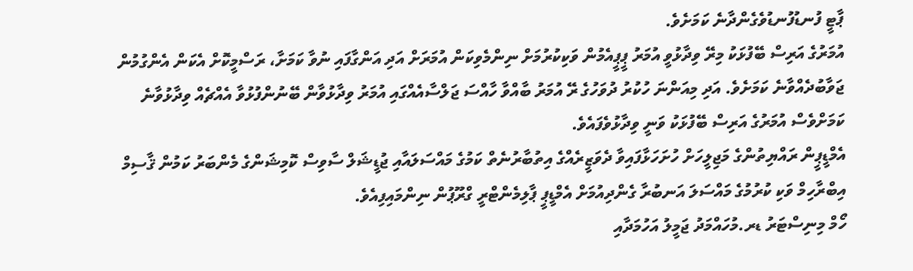ޕާޓީ ފުނޑުފުނޑުވެގެންދާނެ ކަމަށެވެ.
އުމަރުގެ އަރިސް ބޭފުޅަކު މިރޭ ވިދާޅުވީ އުމަރު ޕީޕީއެމުން ވަކިކުރުމަށް ނިންމެވިކަން އުމަރަށް އަދި އަންގާފައި ނުވާ ކަމަށާ، ރަސްމީކޮށް އެކަން އެންގުމުން ޖަވާބުދެއްވާނެ ކަމަށެވެ. އަދި މިއަންނަ ހުކުރު ދުވަހުގެ ރޭ އުމަރު ބާއްވާ ހާއްސަ ޖަލްސާއެއްގައި އުމަރު ވިދާޅުވާން ބޭނުންފުޅުވާ އެއްޗެއް ވިދާޅުވާނެ ކަމަށްވެސް އުމަރުގެ އަރިސް ބޭފުޅަކު ވަނީ ވިދާޅުވެފައެވެ.
އެމްޑީޕީން ރައްޔިތުންގެ މަޖިލީހަށް ހުށަހަޅާފައިވާ ދެވަޒީރެއްގެ އިތުބާރުނެތް ކަމުގެ މައްސަލައާއި ޖުޑީޝަލް ސާވިސް ކޮމިޝަންގެ މެންބަރު ކަމުން ޤާސިމް އިބްރާހިމް ވަކި ކުރުމުގެ މައްސަލަ އަނބުރާ ގެންދިއުމަށް އެމްޑީޕީ ޕާލިމެންޓްރީ ގްރޫޕުން ނިންމައިފިއެވެ.
ހޯމް މިނިސްޓަރު ޑރ.މުހައްމަދު ޖަމީލު އަހުމަދާއި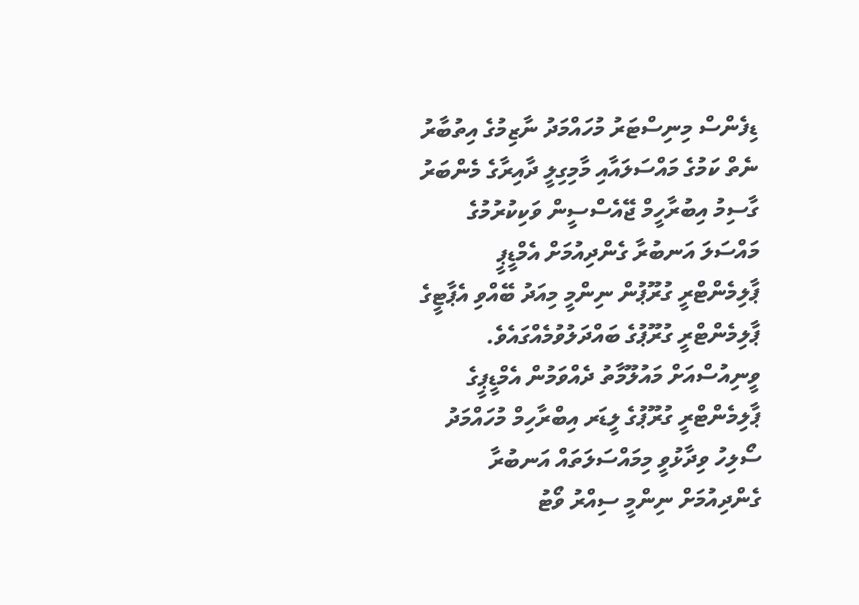ޑިފެންސް މިނިސްޓަރު މުހައްމަދު ނާޒިމުގެ އިތުބާރު ނެތް ކަމުގެ މައްސަލައާއި މާމިގިލީ ދާއިރާގެ މެންބަރު ގާސިމު އިބުރާހީމް ޖޭއެސްސީން ވަކިކުރުމުގެ މައްސަލަ އަނބުރާ ގެންދިއުމަށް އެމްޑީޕީ ޕާލިމެންޓްރީ ގުރޫޕުން ނިންމީ މިއަދު ބޭއްވި އެޕާޓީގެ ޕާލިމެންޓްރީ ގުރޫޕުގެ ބައްދަލުވުމެއްގައެވެ.
ވީނިއުސްއަށް މައުލޫމާތު ދެއްވަމުން އެމްޑީޕީގެ ޕާލިމެންޓްރީ ގުރޫޕުގެ ލީޑަރ އިބްރާހިމް މުހައްމަދު ސޯލިހު ވިދާޅުވީ މިމައްސަލަތައް އަނބުރާ ގެންދިއުމަށް ނިންމީ ސިއްރު ވޯޓު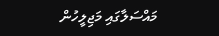މައްސަލާގައި މަޖިލީހުން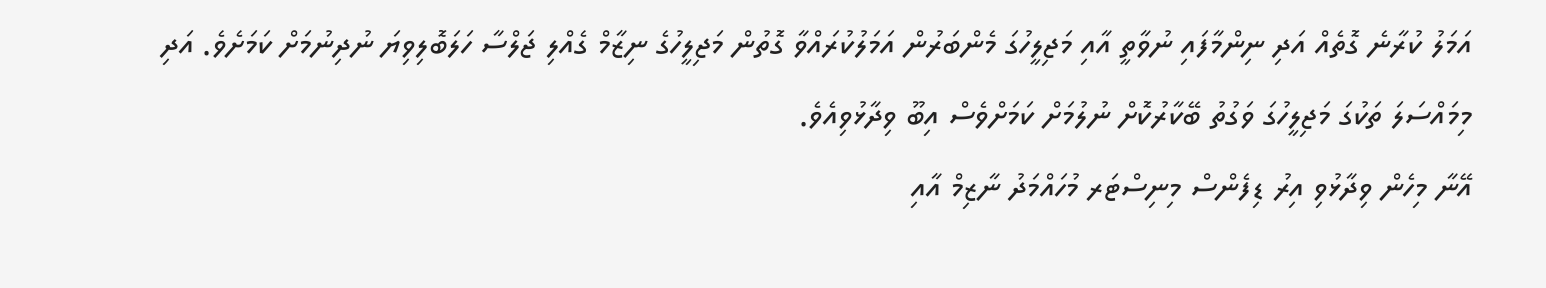އަމަލު ކުރާނެ ގޮތެއް އަދި ނިންމާފައި ނުވާތީ އާއި މަޖިލީހުގަ މެންބަރުން އަމަލުކުރައްވާ ގޮތުން މަޖިލީހުގެ ނިޒާމް ގެއްލި ޖަލްސާ ހަލަބޮލިވިޔަ ނުދިނުމަށް ކަމަށެވެ. އަދި މިމައްސަލަ ތަކުގަ މަޖިލީހުގަ ވަގުތު ބޭކާރުކޮށް ނުލުމަށް ކަމަށްވެސް އިބޫ ވިދާޅުވިއެވެ.
އޭނާ މިހެން ވިދާޅުވި އިރު ޑިފެންސް މިނިސްޓަރ މުހައްމަދު ނާޒިމް އާއި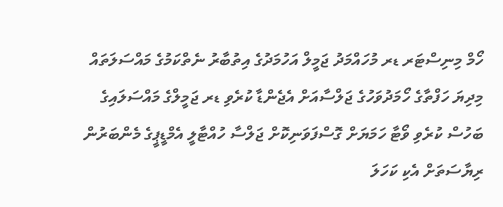ހޯމް މިނިސްޓަރ ޑރ މުހައްމަދު ޖަމީލް އަހުމަދުގެ އިތުބާރު ނެތްކަމުގެ މައްސަލަތައް މިދިޔަ ހަފްތާގެ ހޯމަދުވަހުގެ ޖަލްސާއަށް އެޖެންޑާ ކުރެވި ޑރ ޖަމީލްގެ މައްސަލައިގެ ބަހުސް ކުރެވި ވޯޓާ ހަމަޔަށް ގޮސްފަވަނިކޮށް ޖަލްސާ ހުއްޓާލީ އެމްޑީޕީގެ މެންބަރުން ރިޔާސަތަށް އެކި ކަހަލަ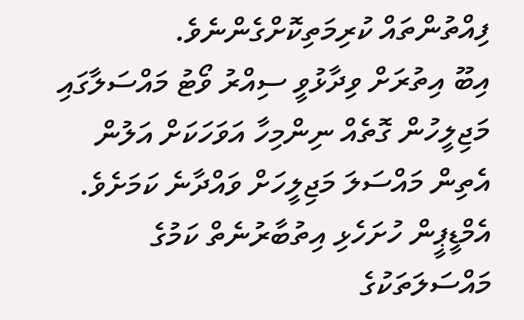ފިއްތުންތައް ކުރިމަތިކޮށްގެންނެވެ.
އިބޫ އިތުރަށް ވިދާޅުވީ ސިއްރު ވޯޓު މައްސަލާގައި މަޖިލީހުން ގޮތެއް ނިންމިހާ އަވަހަކަށް އަލުން އެތިން މައްސަލަ މަޖިލީހަށް ވައްދާނެ ކަމަށެވެ.
އެމްޑީޕީން ހުށަހެޅި އިތުބާރުނެތް ކަމުގެ މައްސަލަތަކުގެ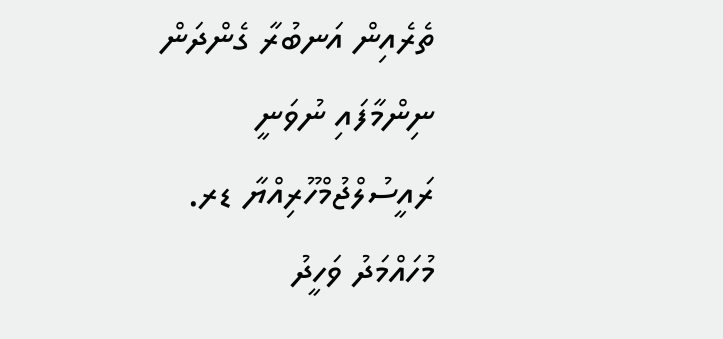ތެރެއިން އަނބުރާ ގެންދަން ނިންމާފައި ނުވަނީ ރައީސުލްޖުމްހޫރިއްޔާ ޑރ. މުހައްމަދު ވަހީދު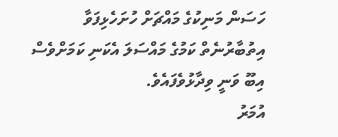ހަސަން މަނިކުގެ މައްޗަށް ހުށަހެޅިފަވާ އިތުބާރުނެތް ކަމުގެ މައްސަލަ އެކަނި ކަމަށްވެސް އިބޫ ވަނީ ވިދާޅުވެފައެވެ.
އުމަރު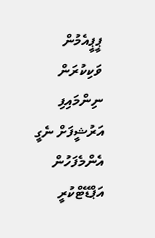ޕީޕީއެމުން ވަކިކުރަން ނިންމައިފި
އަރުޝީފަށް ނެގީ
އެންމެފަހުން އަޕްޑޭޓްކުރީ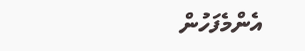އެންމެފަހުން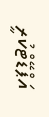އަޕްޑޭޓްކުރީ